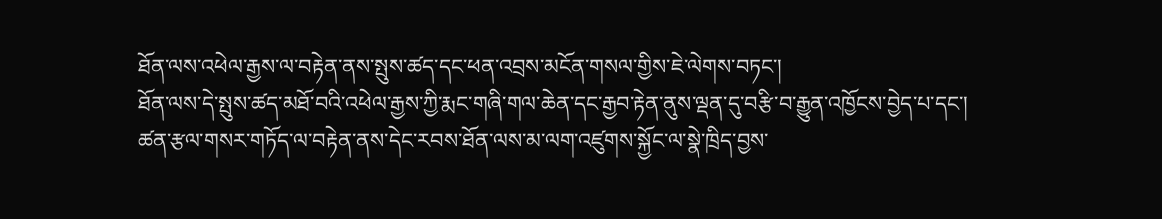ཐོན་ལས་འཕེལ་རྒྱས་ལ་བརྟེན་ནས་སྤུས་ཚད་དང་ཕན་འབྲས་མངོན་གསལ་གྱིས་ཇེ་ལེགས་བཏང་།
ཐོན་ལས་དེ་སྤུས་ཚད་མཐོ་བའི་འཕེལ་རྒྱས་ཀྱི་རྨང་གཞི་གལ་ཆེན་དང་རྒྱབ་རྟེན་ནུས་ལྡན་དུ་བརྩི་བ་རྒྱུན་འཁྱོངས་བྱེད་པ་དང་། ཚན་རྩལ་གསར་གཏོད་ལ་བརྟེན་ནས་དེང་རབས་ཐོན་ལས་མ་ལག་འཛུགས་སྐྱོང་ལ་སྣེ་ཁྲིད་བྱས་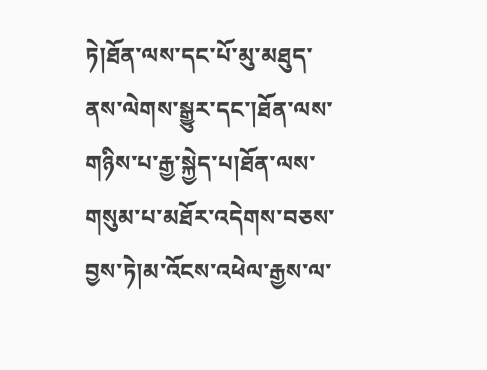ཏེ།ཐོན་ལས་དང་པོ་མུ་མཐུད་ནས་ལེགས་སྒྱུར་དང་།ཐོན་ལས་གཉིས་པ་རྒྱ་སྐྱེད་པ།ཐོན་ལས་གསུམ་པ་མཐོར་འདེགས་བཅས་བྱས་ཏེ།མ་འོངས་འཕེལ་རྒྱས་ལ་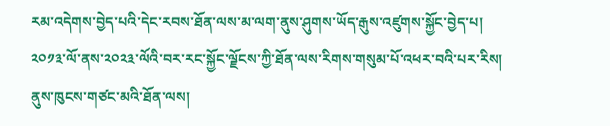རམ་འདེགས་བྱེད་པའི་དེང་རབས་ཐོན་ལས་མ་ལག་ནུས་ཤུགས་ཡོད་རྒུས་འཛུགས་སྐྱོང་བྱེད་པ།
༢༠༡༣་ལོ་ནས་༢༠༢༣་ལོའི་བར་རང་སྐྱོང་ལྗོངས་ཀྱི་ཐོན་ལས་རིགས་གསུམ་པོ་འཕར་བའི་པར་རིས།
ནུས་ཁུངས་གཙང་མའི་ཐོན་ལས།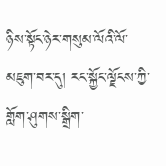ཉིས་སྟོང་ཉེར་གསུམ་ལོའི་ལོ་མཇུག་བར་དུ། རང་སྐྱོང་ལྗོངས་ཀྱི་གློག་ཤུགས་སྒྲིག་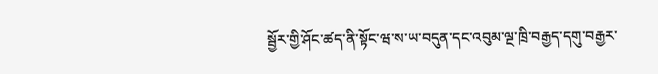སྦྱོར་གྱི་ཤོང་ཚད་ནི་སྟོང་ཝ་ས་ཡ་བདུན་དང་འབུམ་ལྔ་ཁྲི་བརྒྱད་དགུ་བརྒྱར་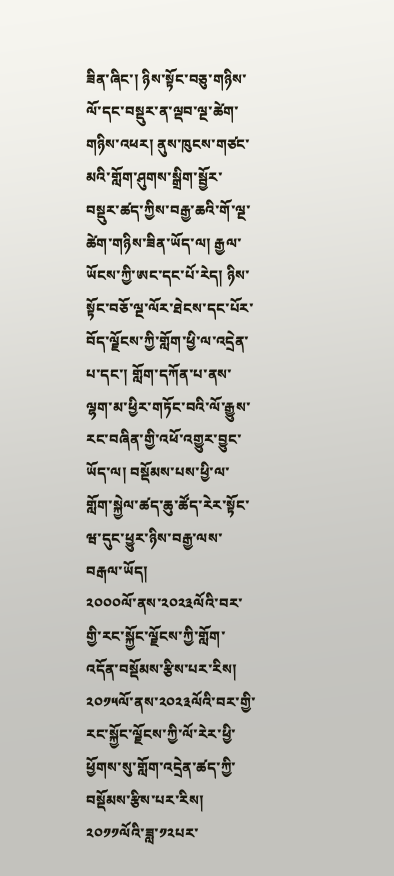ཟིན་ཞིང་། ཉིས་སྟོང་བཅུ་གཉིས་ལོ་དང་བསྡུར་ན་ལྡབ་ལྔ་ཚེག་གཉིས་འཕར། ནུས་ཁུངས་གཙང་མའི་གློག་ཤུགས་སྒྲིག་སྦྱོར་བསྡུར་ཚད་ཀྱིས་བརྒྱ་ཆའི་གོ་ལྔ་ཚེག་གཉིས་ཟིན་ཡོད་ལ། རྒྱལ་ཡོངས་ཀྱི་ཨང་དང་པོ་རེད། ཉིས་སྟོང་བཅོ་ལྔ་ལོར་ཐེངས་དང་པོར་བོད་ལྗོངས་ཀྱི་གློག་ཕྱི་ལ་འདྲེན་པ་དང་། གློག་དཀོན་པ་ནས་ལྷག་མ་ཕྱིར་གཏོང་བའི་ལོ་རྒྱུས་རང་བཞིན་གྱི་འཕོ་འགྱུར་བྱུང་ཡོད་ལ། བསྡོམས་པས་ཕྱི་ལ་གློག་སྐྱེལ་ཚད་ཆུ་ཚོད་རེར་སྟོང་ཝ་དུང་ཕྱུར་ཉིས་བརྒྱ་ལས་བརྒལ་ཡོད།
༢༠༠༠ལོ་ནས་༢༠༢༣ལོའི་བར་གྱི་རང་སྐྱོང་ལྗོངས་ཀྱི་གློག་འདོན་བསྡོམས་རྩིས་པར་རིས།
༢༠༡༥ལོ་ནས་༢༠༢༣ལོའི་བར་གྱི་རང་སྐྱོང་ལྗོངས་ཀྱི་ལོ་རེར་ཕྱི་ཕྱོགས་སུ་གློག་འདྲེན་ཚད་ཀྱི་བསྡོམས་རྩིས་པར་རིས།
༢༠༡༡ལོའི་ཟླ་༡༢པར་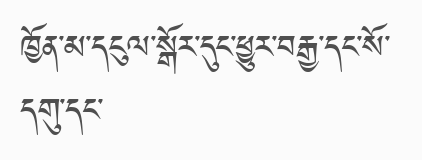ཁྱོན་མ་དངུལ་སྒོར་དུང་ཕྱུར་བརྒྱ་དང་སོ་དགུ་དང་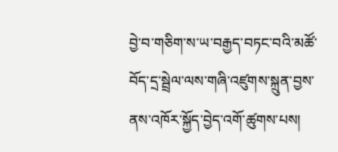བྱེ་བ་གཅིག་ས་ཡ་བརྒྱད་བཏང་བའི་མཚོ་བོད་དྲ་སྦྲེལ་ལས་གཞི་འཛུགས་སྐྲུན་བྱས་ནས་འཁོར་སྐྱོད་བྱེད་འགོ་ཚུགས་པས།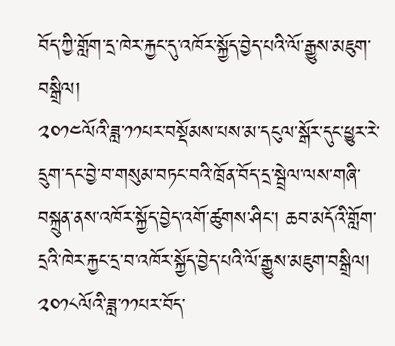བོད་ཀྱི་གློག་དྲ་ཁེར་རྐྱང་དུ་འཁོར་སྐྱོད་བྱེད་པའི་ལོ་རྒྱུས་མཇུག་བསྒྲིལ།
༢༠༡༤ལོའི་ཟླ་༡༡པར་བསྡོམས་པས་མ་དངུལ་སྒོར་དུང་ཕྱུར་རེ་དྲུག་དང་བྱེ་བ་གསུམ་བཏང་བའི་ཁྲོན་བོད་དྲ་སྦྲེལ་ལས་གཞི་བསྐྲུན་ནས་འཁོར་སྐྱོད་བྱེད་འགོ་ཚུགས་ཤིང་། ཆབ་མདོའི་གློག་དྲའི་ཁེར་རྐྱང་དྲ་བ་འཁོར་སྐྱོད་བྱེད་པའི་ལོ་རྒྱུས་མཇུག་བསྒྲིལ།
༢༠༡༨ལོའི་ཟླ་༡༡པར་བོད་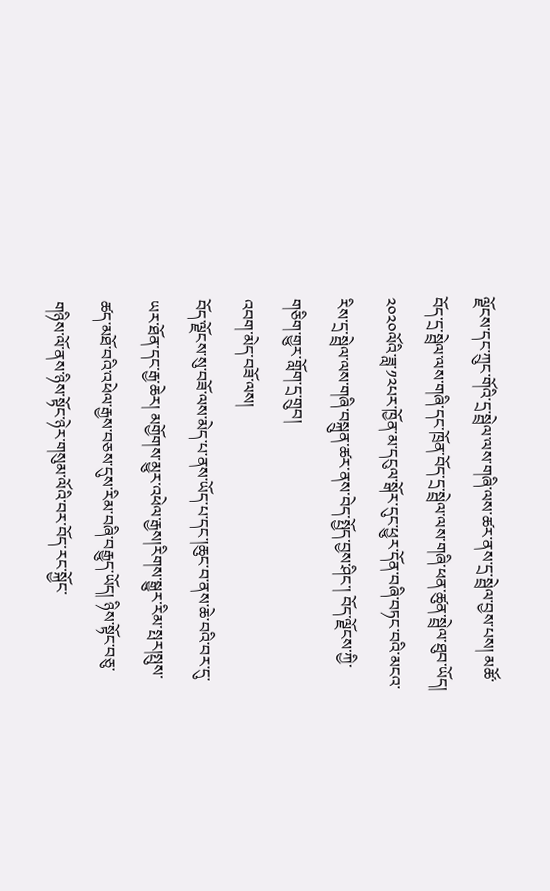ལྗོངས་དང་ཀྲུང་གོའི་དྲ་སྦྲེལ་ལས་གཞི་ལས་ཚར་ནས་དྲ་སྦྲེལ་བྱས་པས། མཚོ་བོད་དྲ་སྦྲེལ་ལས་གཞི་དང་ཁྲོན་བོད་དྲ་སྦྲེལ་ལས་གཞི་ཕན་ཚུན་སྦྲེལ་ཐུབ་ཡོད།
༢༠༢༠ལོའི་ཟླ་༡༢པར་ཁྱོན་མ་དངུལ་སྒོར་དུང་ཕྱུར་དོན་བཞི་བཏང་བའི་མངའ་རིས་དྲ་སྦྲེལ་ལས་གཞི་བསྐྲུན་ཚར་ནས་བེད་སྤྱོད་བྱས་ཤིང་། བོད་ལྗོངས་ཀྱི་གཅིག་གྱུར་གློག་དྲ་གྲུབ།
འབག་མེད་བཟོ་ལས།
བོད་ལྗོངས་སུ་བཟོ་ལས་མེད་པ་ནས་ཡོད་པ་དང་།ཆུང་བ་ནས་ཆེ་བའི་བར་དུ་ཡར་ཐོན་དང་རྒྱ་ཆེར། མགྱོགས་མྱུར་འཕེལ་རྒྱས།རིགས་སྒྱུར་རིམ་སྤར།སྤུས་ཚད་མཐོ་བའི་འཕེལ་རྒྱས་བཅས་དུས་རིམ་བཞི་བརྒྱུད་ཡོད། ཉིས་སྟོང་བཅུ་གཉིས་ལོ་ནས་ཉིས་སྟོང་ཉེར་གསུམ་ལོའི་བར་བོད་རང་སྐྱོང་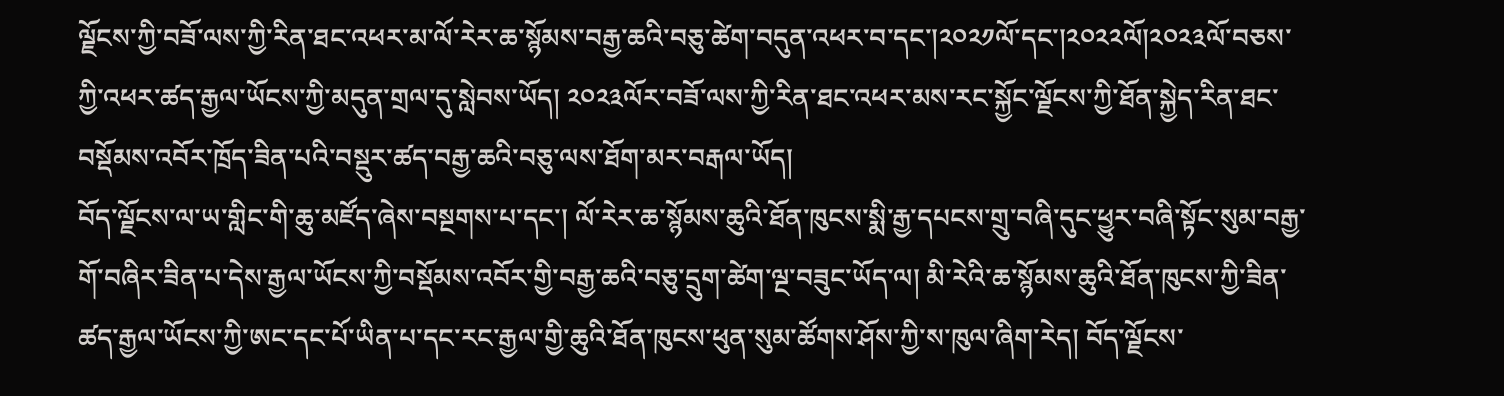ལྗོངས་ཀྱི་བཟོ་ལས་ཀྱི་རིན་ཐང་འཕར་མ་ལོ་རེར་ཆ་སྙོམས་བརྒྱ་ཆའི་བཅུ་ཚེག་བདུན་འཕར་བ་དང་།༢༠༢༡ལོ་དང་།༢༠༢༢ལོ།༢༠༢༣ལོ་བཅས་ཀྱི་འཕར་ཚད་རྒྱལ་ཡོངས་ཀྱི་མདུན་གྲལ་དུ་སླེབས་ཡོད། ༢༠༢༣ལོར་བཟོ་ལས་ཀྱི་རིན་ཐང་འཕར་མས་རང་སྐྱོང་ལྗོངས་ཀྱི་ཐོན་སྐྱེད་རིན་ཐང་བསྡོམས་འབོར་ཁྲོད་ཟིན་པའི་བསྡུར་ཚད་བརྒྱ་ཆའི་བཅུ་ལས་ཐོག་མར་བརྒལ་ཡོད།
བོད་ལྗོངས་ལ་ཡ་གླིང་གི་ཆུ་མཛོད་ཞེས་བསྔགས་པ་དང་། ལོ་རེར་ཆ་སྙོམས་ཆུའི་ཐོན་ཁུངས་སྨི་རྒྱ་དཔངས་གྲུ་བཞི་དུང་ཕྱུར་བཞི་སྟོང་སུམ་བརྒྱ་གོ་བཞིར་ཟིན་པ་དེས་རྒྱལ་ཡོངས་ཀྱི་བསྡོམས་འབོར་གྱི་བརྒྱ་ཆའི་བཅུ་དྲུག་ཚེག་ལྔ་བཟུང་ཡོད་ལ། མི་རེའི་ཆ་སྙོམས་ཆུའི་ཐོན་ཁུངས་ཀྱི་ཟིན་ཚད་རྒྱལ་ཡོངས་ཀྱི་ཨང་དང་པོ་ཡིན་པ་དང་རང་རྒྱལ་གྱི་ཆུའི་ཐོན་ཁུངས་ཕུན་སུམ་ཚོགས་ཤོས་ཀྱི་ས་ཁུལ་ཞིག་རེད། བོད་ལྗོངས་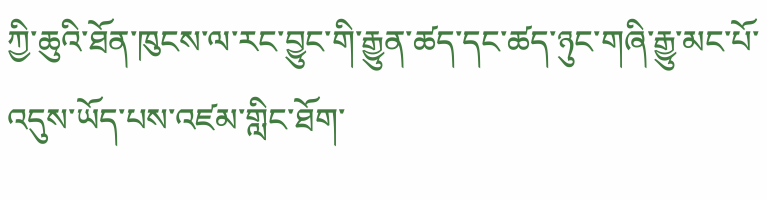ཀྱི་ཆུའི་ཐོན་ཁུངས་ལ་རང་བྱུང་གི་རྒྱུན་ཚད་དང་ཚད་ཉུང་གཞི་རྒྱུ་མང་པོ་འདུས་ཡོད་པས་འཛམ་གླིང་ཐོག་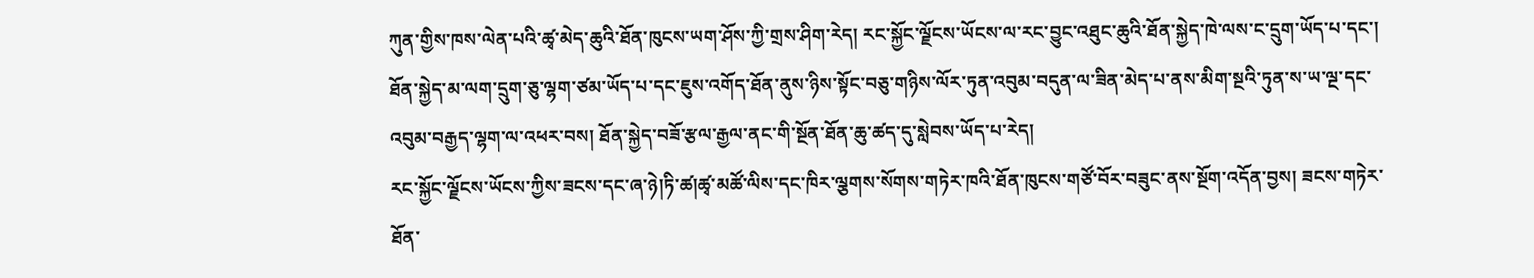ཀུན་གྱིས་ཁས་ལེན་པའི་ཚྭ་མེད་ཆུའི་ཐོན་ཁུངས་ཡག་ཤོས་ཀྱི་གྲས་ཤིག་རེད། རང་སྐྱོང་ལྗོངས་ཡོངས་ལ་རང་བྱུང་འཐུང་ཆུའི་ཐོན་སྐྱེད་ཁེ་ལས་ང་དྲུག་ཡོད་པ་དང་། ཐོན་སྐྱེད་མ་ལག་དྲུག་ཅུ་ལྷག་ཙམ་ཡོད་པ་དང་ཇུས་འགོད་ཐོན་ནུས་ཉིས་སྟོང་བཅུ་གཉིས་ལོར་ཏུན་འབུམ་བདུན་ལ་ཟིན་མེད་པ་ནས་མིག་སྔའི་ཏུན་ས་ཡ་ལྔ་དང་འབུམ་བརྒྱད་ལྷག་ལ་འཕར་བས། ཐོན་སྐྱེད་བཟོ་རྩལ་རྒྱལ་ནང་གི་སྔོན་ཐོན་ཆུ་ཚད་དུ་སླེབས་ཡོད་པ་རེད།
རང་སྐྱོང་ལྗོངས་ཡོངས་ཀྱིས་ཟངས་དང་ཞ་ཉེ།ཏི་ཚ།ཚྭ་མཚོ་ལིས་དང་ཁིར་ལྕགས་སོགས་གཏེར་ཁའི་ཐོན་ཁུངས་གཙོ་བོར་བཟུང་ནས་སྔོག་འདོན་བྱས། ཟངས་གཏེར་ཐོན་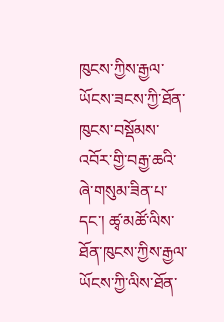ཁུངས་ཀྱིས་རྒྱལ་ཡོངས་ཟངས་ཀྱི་ཐོན་ཁུངས་བསྡོམས་འབོར་གྱི་བརྒྱ་ཆའི་ཞེ་གསུམ་ཟིན་པ་དང་། ཚྭ་མཚོ་ལིས་ཐོན་ཁུངས་ཀྱིས་རྒྱལ་ཡོངས་ཀྱི་ལིས་ཐོན་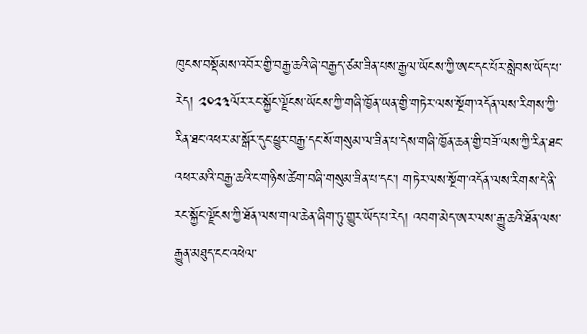ཁུངས་བསྡོམས་འབོར་གྱི་བརྒྱ་ཆའི་ཞེ་བརྒྱད་ཙམ་ཟིན་པས་རྒྱལ་ཡོངས་ཀྱི་ཨང་དང་པོར་སླེབས་ཡོད་པ་རེད། ༢༠༢༣ལོར་རང་སྐྱོང་ལྗོངས་ཡོངས་ཀྱི་གཞི་ཁྱོན་ཡན་གྱི་གཏེར་ལས་སྔོག་འདོན་ལས་རིགས་ཀྱི་རིན་ཐང་འཕར་མ་སྒོར་དུང་ཕྱུར་བརྒྱ་དང་སོ་གསུམ་ལ་ཟིན་པ་དེས་གཞི་ཁྱོན་ཆན་གྱི་བཟོ་ལས་ཀྱི་རིན་ཐང་འཕར་མའི་བརྒྱ་ཆའི་ང་གཉིས་ཚེག་བཞི་གསུམ་ཟིན་པ་དང་། གཏེར་ལས་སྔོག་འདོན་ལས་རིགས་དེ་ནི་རང་སྐྱོང་ལྗོངས་ཀྱི་ཐོན་ལས་གལ་ཆེན་ཞིག་ཏུ་གྱུར་ཡོད་པ་རེད། འབག་མེད་ཨར་ལས་རྒྱུ་ཆའི་ཐོན་ལས་རྒྱུན་མཐུད་ངང་འཕེལ་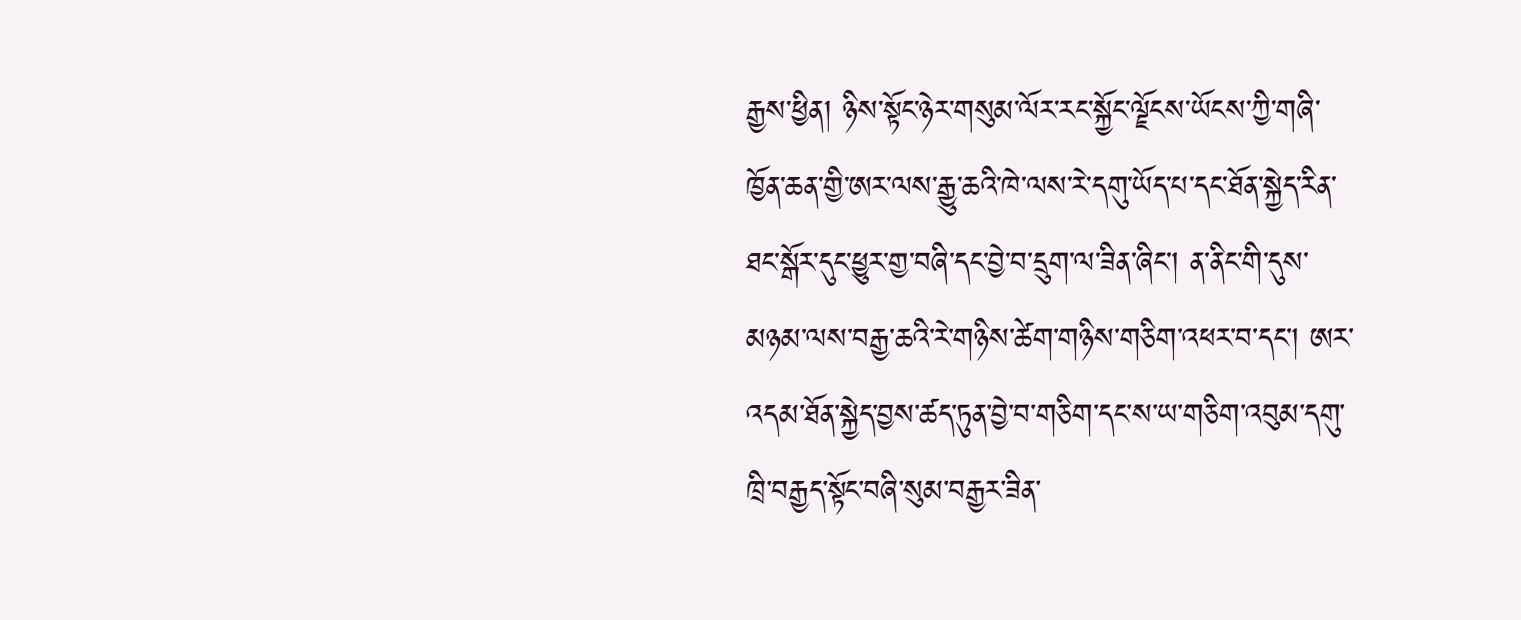རྒྱས་ཕྱིན། ཉིས་སྟོང་ཉེར་གསུམ་ལོར་རང་སྐྱོང་ལྗོངས་ཡོངས་ཀྱི་གཞི་ཁྱོན་ཆན་གྱི་ཨར་ལས་རྒྱུ་ཆའི་ཁེ་ལས་རེ་དགུ་ཡོད་པ་དང་ཐོན་སྐྱེད་རིན་ཐང་སྒོར་དུང་ཕྱུར་གྱ་བཞི་དང་བྱེ་བ་དྲུག་ལ་ཟིན་ཞིང་། ན་ནིང་གི་དུས་མཉམ་ལས་བརྒྱ་ཆའི་རེ་གཉིས་ཚེག་གཉིས་གཅིག་འཕར་བ་དང་། ཨར་འདམ་ཐོན་སྐྱེད་བྱས་ཚད་ཏུན་བྱེ་བ་གཅིག་དང་ས་ཡ་གཅིག་འབུམ་དགུ་ཁྲི་བརྒྱད་སྟོང་བཞི་སུམ་བརྒྱར་ཟིན་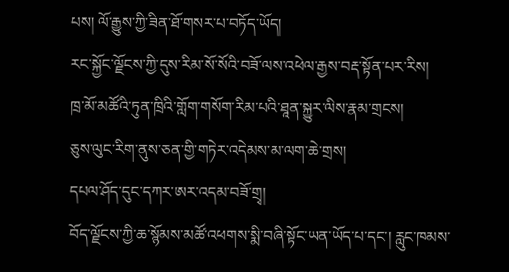པས། ལོ་རྒྱུས་ཀྱི་ཟིན་ཐོ་གསར་པ་བཏོད་ཡོད།
རང་སྐྱོང་ལྗོངས་ཀྱི་དུས་རིམ་སོ་སོའི་བཟོ་ལས་འཕེལ་རྒྱས་བརྡ་སྟོན་པར་རིས།
ཁྲ་མོ་མཚོའི་ཏུན་ཁྲིའི་གློག་གསོག་རིམ་པའི་ཐཱན་སྐྱུར་ལིས་རྣམ་གྲངས།
ཅུས་ལུང་རིག་ནུས་ཅན་གྱི་གཏེར་འདེམས་མ་ལག་ཆེ་གྲས།
དཔལ་ཤོད་དུང་དཀར་ཨར་འདམ་བཟོ་གྲྭ།
བོད་ལྗོངས་ཀྱི་ཆ་སྙོམས་མཚོ་འཕགས་སྨི་བཞི་སྟོང་ཡན་ཡོད་པ་དང་། རླུང་ཁམས་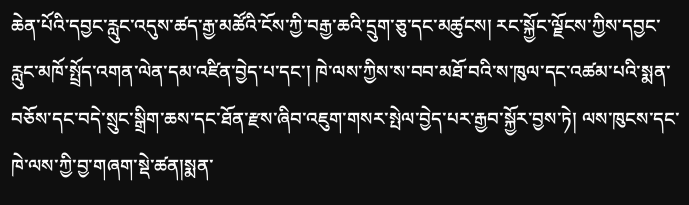ཆེན་པོའི་དབྱང་རླུང་འདུས་ཚད་རྒྱ་མཚོའི་ངོས་ཀྱི་བརྒྱ་ཆའི་དྲུག་ཅུ་དང་མཚུངས། རང་སྐྱོང་ལྗོངས་ཀྱིས་དབྱང་རླུང་མཁོ་སྤྲོད་འགན་ལེན་དམ་འཛིན་བྱེད་པ་དང་། ཁེ་ལས་ཀྱིས་ས་བབ་མཐོ་བའི་ས་ཁུལ་དང་འཚམ་པའི་སྨན་བཅོས་དང་བདེ་སྲུང་སྒྲིག་ཆས་དང་ཐོན་རྫས་ཞིབ་འཇུག་གསར་སྤེལ་བྱེད་པར་རྒྱབ་སྐྱོར་བྱས་ཏེ། ལས་ཁུངས་དང་ཁེ་ལས་ཀྱི་བྱ་གཞག་སྡེ་ཚན།སྨན་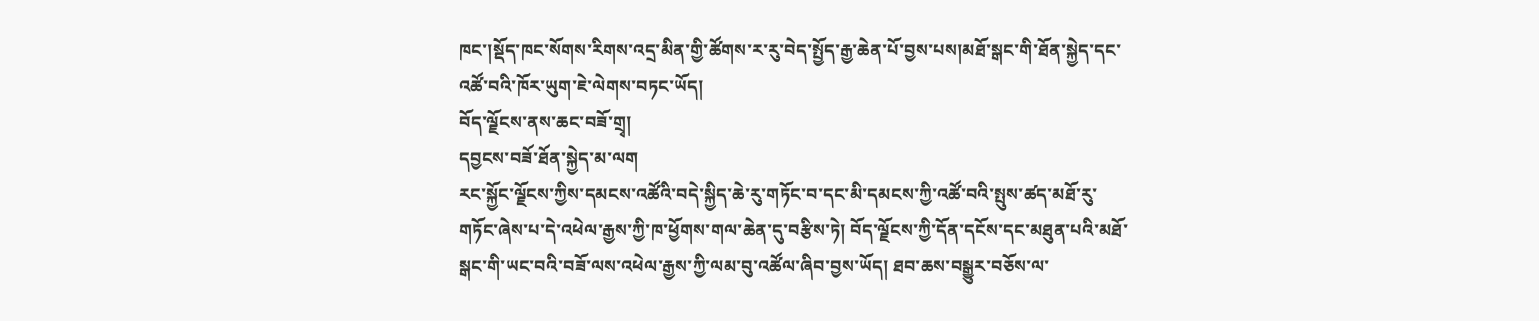ཁང་།སྡོད་ཁང་སོགས་རིགས་འདྲ་མིན་གྱི་ཚོགས་ར་རུ་བེད་སྤྱོད་རྒྱ་ཆེན་པོ་བྱས་པས།མཐོ་སྒང་གི་ཐོན་སྐྱེད་དང་འཚོ་བའི་ཁོར་ཡུག་ཇེ་ལེགས་བཏང་ཡོད།
བོད་ལྗོངས་ནས་ཆང་བཟོ་གྲྭ།
དབྱངས་བཟོ་ཐོན་སྐྱེད་མ་ལག
རང་སྐྱོང་ལྗོངས་ཀྱིས་དམངས་འཚོའི་བདེ་སྐྱིད་ཆེ་རུ་གཏོང་བ་དང་མི་དམངས་ཀྱི་འཚོ་བའི་སྤུས་ཚད་མཐོ་རུ་གཏོང་ཞེས་པ་དེ་འཕེལ་རྒྱས་ཀྱི་ཁ་ཕྱོགས་གལ་ཆེན་དུ་བརྩིས་ཏེ། བོད་ལྗོངས་ཀྱི་དོན་དངོས་དང་མཐུན་པའི་མཐོ་སྒང་གི་ཡང་བའི་བཟོ་ལས་འཕེལ་རྒྱས་ཀྱི་ལམ་བུ་འཚོལ་ཞིབ་བྱས་ཡོད། ཐབ་ཆས་བསྒྱུར་བཅོས་ལ་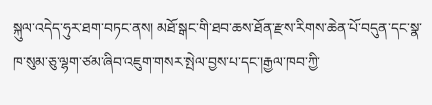སྐུལ་འདེད་ཧུར་ཐག་བཏང་ནས། མཐོ་སྒང་གི་ཐབ་ཆས་ཐོན་རྫས་རིགས་ཆེན་པོ་བདུན་དང་སྣ་ཁ་སུམ་ཅུ་ལྷག་ཙམ་ཞིབ་འཇུག་གསར་སྤེལ་བྱས་པ་དང་།རྒྱལ་ཁབ་ཀྱི་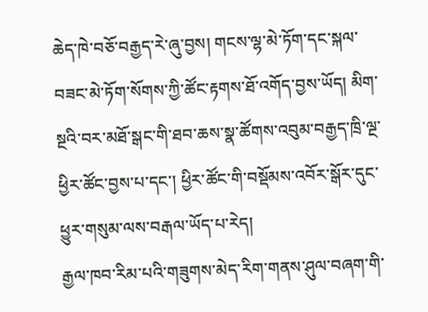ཆེད་ཁེ་བཅོ་བརྒྱད་རེ་ཞུ་བྱས། གངས་ལྷ་མེ་ཏོག་དང་སྐལ་བཟང་མེ་ཏོག་སོགས་ཀྱི་ཚོང་རྟགས་ཐོ་འགོད་བྱས་ཡོད། མིག་སྔའི་བར་མཐོ་སྒང་གི་ཐབ་ཆས་སྣ་ཚོགས་འབུམ་བརྒྱད་ཁྲི་ལྔ་ཕྱིར་ཚོང་བྱས་པ་དང་། ཕྱིར་ཚོང་གི་བསྡོམས་འབོར་སྒོར་དུང་ཕྱུར་གསུམ་ལས་བརྒལ་ཡོད་པ་རེད།
རྒྱལ་ཁབ་རིམ་པའི་གཟུགས་མེད་རིག་གནས་ཤུལ་བཞག་གི་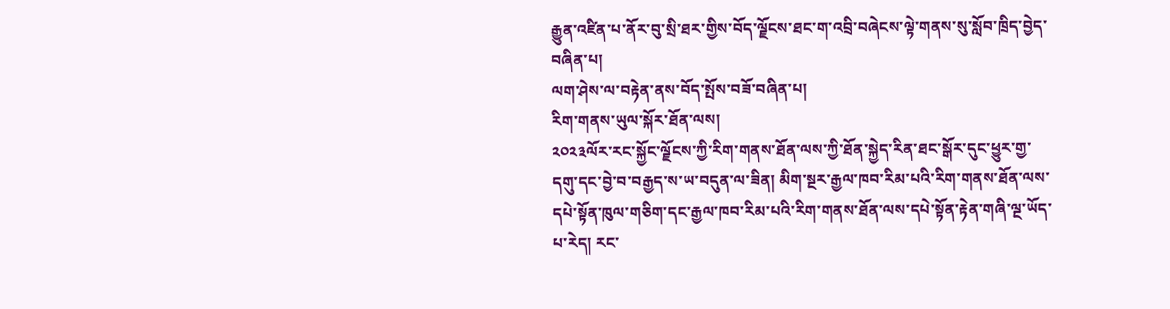རྒྱུན་འཛིན་པ་ནོར་བུ་སྲི་ཐར་གྱིས་བོད་ལྗོངས་ཐང་ག་འབྲི་བཞེངས་ལྟེ་གནས་སུ་སློབ་ཁྲིད་བྱེད་བཞིན་པ།
ལག་ཤེས་ལ་བརྟེན་ནས་བོད་སྤོས་བཟོ་བཞིན་པ།
རིག་གནས་ཡུལ་སྐོར་ཐོན་ལས།
༢༠༢༣ལོར་རང་སྐྱོང་ལྗོངས་ཀྱི་རིག་གནས་ཐོན་ལས་ཀྱི་ཐོན་སྐྱེད་རིན་ཐང་སྒོར་དུང་ཕྱུར་གྱ་དགུ་དང་བྱེ་བ་བརྒྱད་ས་ཡ་བདུན་ལ་ཟིན། མིག་སྔར་རྒྱལ་ཁབ་རིམ་པའི་རིག་གནས་ཐོན་ལས་དཔེ་སྟོན་ཁུལ་གཅིག་དང་རྒྱལ་ཁབ་རིམ་པའི་རིག་གནས་ཐོན་ལས་དཔེ་སྟོན་རྟེན་གཞི་ལྔ་ཡོད་པ་རེད། རང་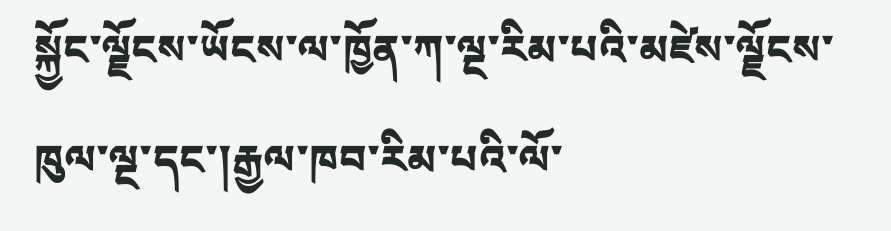སྐྱོང་ལྗོངས་ཡོངས་ལ་ཁྱོན་ཀ་ལྔ་རིམ་པའི་མཛེས་ལྗོངས་ཁུལ་ལྔ་དང་།རྒྱལ་ཁབ་རིམ་པའི་ལོ་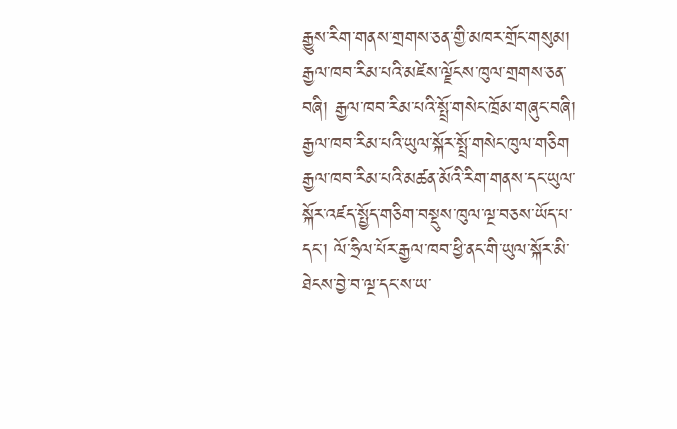རྒྱུས་རིག་གནས་གྲགས་ཅན་གྱི་མཁར་གྲོང་གསུམ། རྒྱལ་ཁབ་རིམ་པའི་མཛེས་ལྗོངས་ཁུལ་གྲགས་ཅན་བཞི། རྒྱལ་ཁབ་རིམ་པའི་སྤྲོ་གསེང་ཁྲོམ་གཞུང་བཞི། རྒྱལ་ཁབ་རིམ་པའི་ཡུལ་སྐོར་སྤྲོ་གསེང་ཁུལ་གཅིག རྒྱལ་ཁབ་རིམ་པའི་མཚན་མོའི་རིག་གནས་དང་ཡུལ་སྐོར་འཛད་སྤྱོད་གཅིག་བསྡུས་ཁུལ་ལྔ་བཅས་ཡོད་པ་དང་། ལོ་ཧྲིལ་པོར་རྒྱལ་ཁབ་ཕྱི་ནང་གི་ཡུལ་སྐོར་མི་ཐེངས་བྱེ་བ་ལྔ་དང་ས་ཡ་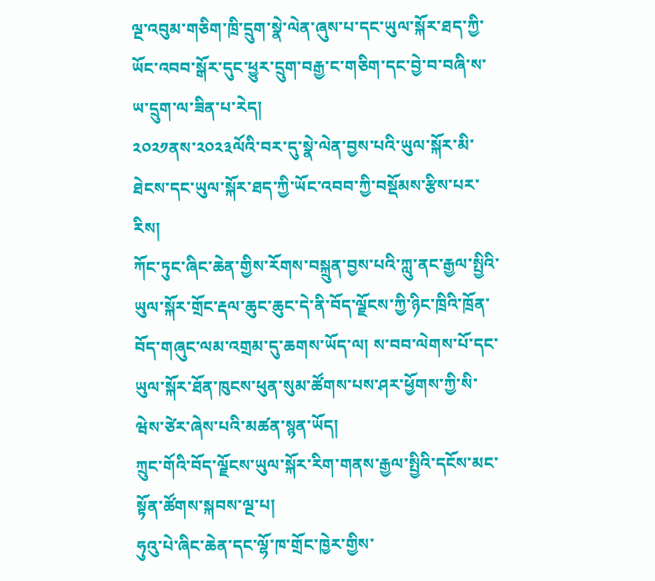ལྔ་འབུམ་གཅིག་ཁྲི་དྲུག་སྣེ་ལེན་ཞུས་པ་དང་ཡུལ་སྐོར་ཐད་ཀྱི་ཡོང་འབབ་སྒོར་དུང་ཕྱུར་དྲུག་བརྒྱ་ང་གཅིག་དང་བྱེ་བ་བཞི་ས་ཡ་དྲུག་ལ་ཟིན་པ་རེད།
༢༠༢༡ནས་༢༠༢༣ལོའི་བར་དུ་སྣེ་ལེན་བྱས་པའི་ཡུལ་སྐོར་མི་ཐེངས་དང་ཡུལ་སྐོར་ཐད་ཀྱི་ཡོང་འབབ་ཀྱི་བསྡོམས་རྩིས་པར་རིས།
ཀོང་ཏུང་ཞིང་ཆེན་གྱིས་རོགས་བསྐྲུན་བྱས་པའི་ཀླུ་ནང་རྒྱལ་སྤྱིའི་ཡུལ་སྐོར་གྲོང་རྡལ་ཆུང་ཆུང་དེ་ནི་བོད་ལྗོངས་ཀྱི་ཉིང་ཁྲིའི་ཁྲོན་བོད་གཞུང་ལམ་འགྲམ་དུ་ཆགས་ཡོད་ལ། ས་བབ་ལེགས་པོ་དང་ཡུལ་སྐོར་ཐོན་ཁུངས་ཕུན་སུམ་ཚོགས་པས་ཤར་ཕྱོགས་ཀྱི་སི་ཝེས་ཙེར་ཞེས་པའི་མཚན་སྙན་ཡོད།
ཀྲུང་གོའི་བོད་ལྗོངས་ཡུལ་སྐོར་རིག་གནས་རྒྱལ་སྤྱིའི་དངོས་མང་སྟོན་ཚོགས་སྐབས་ལྔ་པ།
ཧུའུ་པེ་ཞིང་ཆེན་དང་ལྷོ་ཁ་གྲོང་ཁྱེར་གྱིས་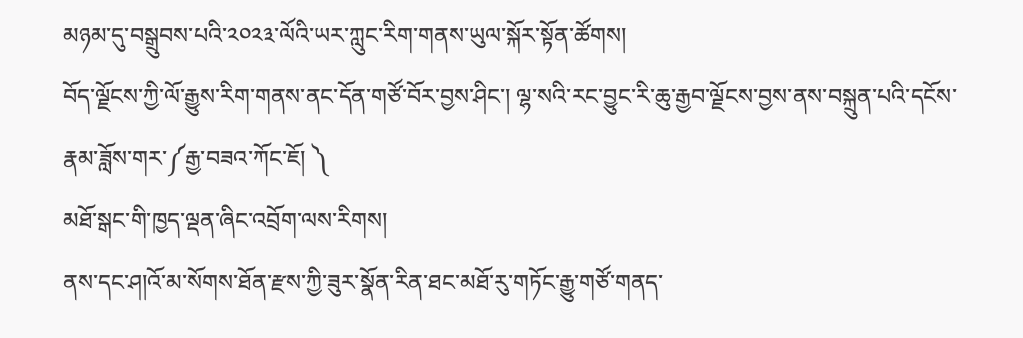མཉམ་དུ་བསྒྲུབས་པའི་༢༠༢༣་ལོའི་ཡར་ཀླུང་རིག་གནས་ཡུལ་སྐོར་སྟོན་ཚོགས།
བོད་ལྗོངས་ཀྱི་ལོ་རྒྱུས་རིག་གནས་ནང་དོན་གཙོ་བོར་བྱས་ཤིང་། ལྷ་སའི་རང་བྱུང་རི་ཆུ་རྒྱབ་ལྗོངས་བྱས་ནས་བསྐྲུན་པའི་དངོས་རྣམ་ཟློས་གར་༼རྒྱ་བཟའ་ཀོང་ཇོ། ༽
མཐོ་སྒང་གི་ཁྱད་ལྡན་ཞིང་འབྲོག་ལས་རིགས།
ནས་དང་ཤ།འོ་མ་སོགས་ཐོན་རྫས་ཀྱི་ཟུར་སྣོན་རིན་ཐང་མཐོ་རུ་གཏོང་རྒྱུ་གཙོ་གནད་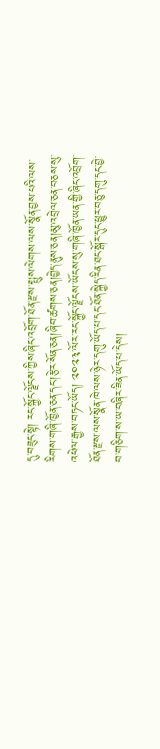དུ་བཟུང་སྟེ། རང་སྐྱོང་ལྗོངས་ཀྱིས་ཞིང་འབྲོག་ཐོན་རྫས་སྤུས་ལེགས་ལས་སྣོན་བྱས་པའི་ལས་རིགས་གཞི་ཁྱོན་ཅན་དང་།རྩེར་སོན་ཅན།ཞིབ་ཚགས་ཅན།བྱེད་ནུས་ཅན།མུ་འབྲེལ་ཅན་བཅས་སུ་འཕེལ་རྒྱས་བཏང་ཡོད། ༢༠༢༣་ལོར་རང་སྐྱོང་ལྗོངས་ཡོངས་སུ་གཞི་ཁྱོན་ཡན་གྱི་ཞིང་འབྲོག་ཐོན་རྫས་ལས་སྣོན་ཁེ་ལས་ཉེར་དགུ་ཡོད་པ་དང་ཐོན་སྐྱེད་རིན་ཐང་སྒོར་དུང་ཕྱུར་བཅུ་དགུ་དང་བྱེ་བ་གཅིག་ས་ཡ་བཞིར་ཟིན་ཡོད་པ་དེས།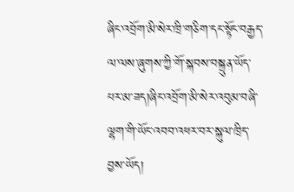ཞིང་འབྲོག་མི་སེར་ཁྲི་གཅིག་དང་སྟོང་བརྒྱད་ལ་ལས་ཞུགས་ཀྱི་གོ་སྐབས་བསྐྲུན་ཡོད་པར་མ་ཟད།ཞིང་འབྲོག་མི་སེར་འབུམ་བཞི་ལྷག་གི་ཡོང་འབབ་འཕར་བར་སྐུལ་ཁྲིད་བྱས་ཡོད།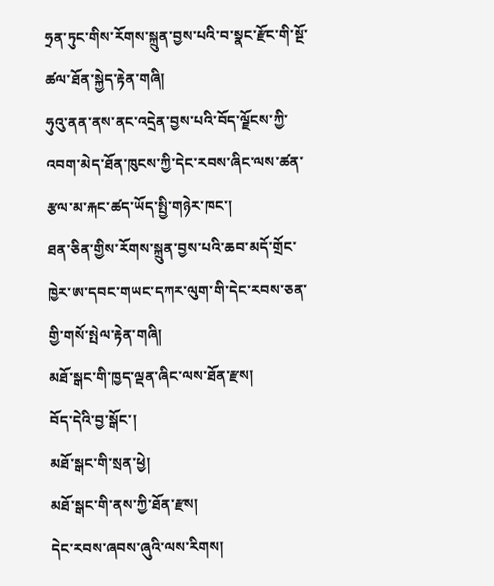ཧྲན་ཏུང་གིས་རོགས་སྐྲུན་བྱས་པའི་བ་སྣང་རྫོང་གི་སྔོ་ཚལ་ཐོན་སྐྱེད་རྟེན་གཞི།
ཧུའུ་ནན་ནས་ནང་འདྲེན་བྱས་པའི་བོད་ལྗོངས་ཀྱི་འབག་མེད་ཐོན་ཁུངས་ཀྱི་དེང་རབས་ཞིང་ལས་ཚན་རྩལ་མ་རྐང་ཚད་ཡོད་སྤྱི་གཉེར་ཁང་།
ཐན་ཅིན་གྱིས་རོགས་སྐྲུན་བྱས་པའི་ཆབ་མདོ་གྲོང་ཁྱེར་ཨ་དབང་གཡང་དཀར་ལུག་གི་དེང་རབས་ཅན་གྱི་གསོ་སྤེལ་རྟེན་གཞི།
མཐོ་སྒང་གི་ཁྱད་ལྡན་ཞིང་ལས་ཐོན་རྫས།
བོད་དེའི་བྱ་སྒོང་།
མཐོ་སྒང་གི་སྲན་ཕྱེ།
མཐོ་སྒང་གི་ནས་ཀྱི་ཐོན་རྫས།
དེང་རབས་ཞབས་ཞུའི་ལས་རིགས།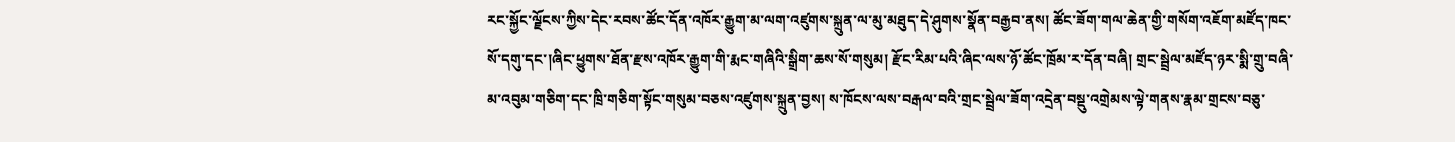རང་སྐྱོང་ལྗོངས་ཀྱིས་དེང་རབས་ཚོང་དོན་འཁོར་རྒྱུག་མ་ལག་འཛུགས་སྐྲུན་ལ་མུ་མཐུད་དེ་ཤུགས་སྣོན་བརྒྱབ་ནས། ཚོང་ཟོག་གལ་ཆེན་གྱི་གསོག་འཇོག་མཛོད་ཁང་སོ་དགུ་དང་།ཞིང་ཕྱུགས་ཐོན་རྫས་འཁོར་རྒྱུག་གི་རྨང་གཞིའི་སྒྲིག་ཆས་སོ་གསུམ། རྫོང་རིམ་པའི་ཞིང་ལས་ཉོ་ཚོང་ཁྲོམ་ར་དོན་བཞི། གྲང་སྦྲེལ་མཛོད་ཉར་སྨི་གྲུ་བཞི་མ་འབུམ་གཅིག་དང་ཁྲི་གཅིག་སྟོང་གསུམ་བཅས་འཛུགས་སྐྲུན་བྱས། ས་ཁོངས་ལས་བརྒལ་བའི་གྲང་སྦྲེལ་ཟོག་འདྲེན་བསྡུ་འགྲེམས་ལྟེ་གནས་རྣམ་གྲངས་བཅུ་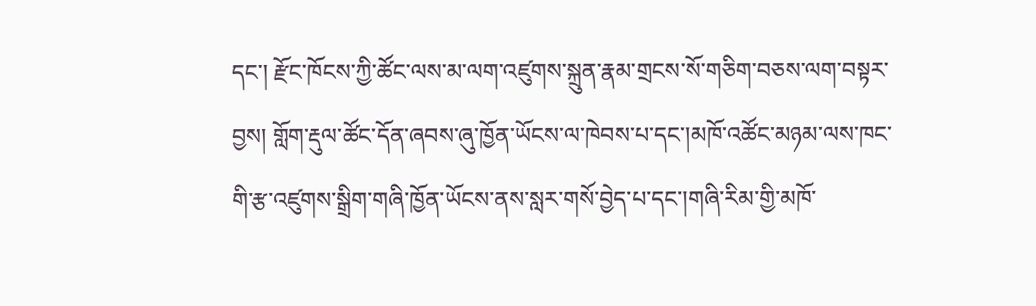དང་། རྫོང་ཁོངས་ཀྱི་ཚོང་ལས་མ་ལག་འཛུགས་སྐྲུན་རྣམ་གྲངས་སོ་གཅིག་བཅས་ལག་བསྟར་བྱས། གློག་རྡུལ་ཚོང་དོན་ཞབས་ཞུ་ཁྱོན་ཡོངས་ལ་ཁེབས་པ་དང་།མཁོ་འཚོང་མཉམ་ལས་ཁང་གི་རྩ་འཛུགས་སྒྲིག་གཞི་ཁྱོན་ཡོངས་ནས་སླར་གསོ་བྱེད་པ་དང་།གཞི་རིམ་གྱི་མཁོ་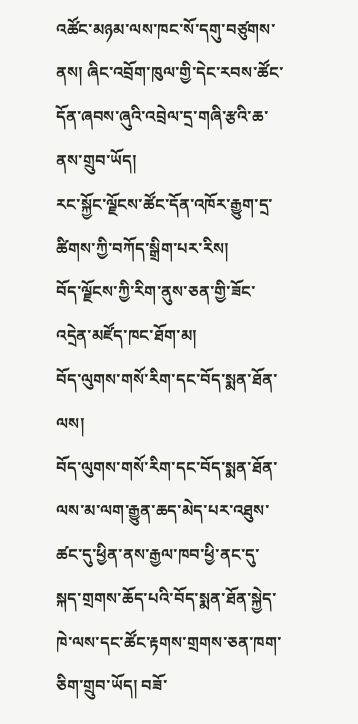འཚོང་མཉམ་ལས་ཁང་སོ་དགུ་བཙུགས་ནས། ཞིང་འབྲོག་ཁུལ་གྱི་དེང་རབས་ཚོང་དོན་ཞབས་ཞུའི་འབྲེལ་དྲ་གཞི་རྩའི་ཆ་ནས་གྲུབ་ཡོད།
རང་སྐྱོང་ལྗོངས་ཚོང་དོན་འཁོར་རྒྱུག་དྲ་ཚིགས་ཀྱི་བཀོད་སྒྲིག་པར་རིས།
བོད་ལྗོངས་ཀྱི་རིག་ནུས་ཅན་གྱི་ཟོང་འདྲེན་མཛོད་ཁང་ཐོག་མ།
བོད་ལུགས་གསོ་རིག་དང་བོད་སྨན་ཐོན་ལས།
བོད་ལུགས་གསོ་རིག་དང་བོད་སྨན་ཐོན་ལས་མ་ལག་རྒྱུན་ཆད་མེད་པར་འཐུས་ཚང་དུ་ཕྱིན་ནས་རྒྱལ་ཁབ་ཕྱི་ནང་དུ་སྐད་གྲགས་ཆོད་པའི་བོད་སྨན་ཐོན་སྐྱེད་ཁེ་ལས་དང་ཚོང་རྟགས་གྲགས་ཅན་ཁག་ཅིག་གྲུབ་ཡོད། བཟོ་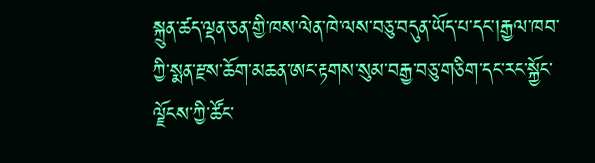སྐྲུན་ཚད་ལྡན་ཅན་གྱི་ཁས་ལེན་ཁེ་ལས་བཅུ་བདུན་ཡོད་པ་དང་།རྒྱལ་ཁབ་ཀྱི་སྨན་རྫས་ཆོག་མཆན་ཨང་རྟགས་སུམ་བརྒྱ་བཅུ་གཅིག་དང་རང་སྐྱོང་ལྗོངས་ཀྱི་ཚོང་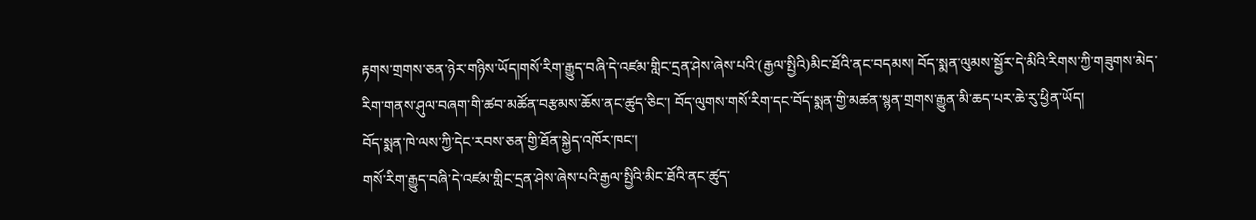རྟགས་གྲགས་ཅན་ཉེར་གཉིས་ཡོད།གསོ་རིག་རྒྱུད་བཞི་དེ་འཛམ་གླིང་དྲན་ཤེས་ཞེས་པའི་(རྒྱལ་སྤྱིའི)མིང་ཐོའི་ནང་བདམས། བོད་སྨན་ལུམས་སྦྱོར་དེ་མིའི་རིགས་ཀྱི་གཟུགས་མེད་རིག་གནས་ཤུལ་བཞག་གི་ཚབ་མཚོན་བརྩམས་ཆོས་ནང་ཚུད་ཅིང་། བོད་ལུགས་གསོ་རིག་དང་བོད་སྨན་གྱི་མཚན་སྙན་གྲགས་རྒྱུན་མི་ཆད་པར་ཆེ་རུ་ཕྱིན་ཡོད།
བོད་སྨན་ཁེ་ལས་ཀྱི་དེང་རབས་ཅན་གྱི་ཐོན་སྐྱེད་འཁོར་ཁང་།
གསོ་རིག་རྒྱུད་བཞི་དེ་འཛམ་གླིང་དྲན་ཤེས་ཞེས་པའི་རྒྱལ་སྤྱིའི་མིང་ཐོའི་ནང་ཚུད་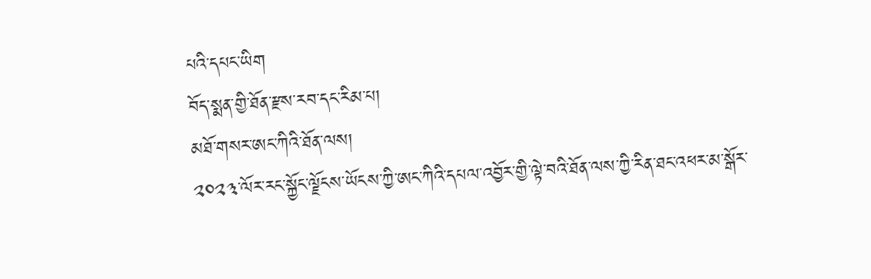པའི་དཔང་ཡིག
བོད་སྨན་གྱི་ཐོན་རྫས་རབ་དང་རིམ་པ།
མཐོ་གསར་ཨང་ཀིའི་ཐོན་ལས།
༢༠༢༣་ལོར་རང་སྐྱོང་ལྗོངས་ཡོངས་ཀྱི་ཨང་ཀིའི་དཔལ་འབྱོར་གྱི་ལྟེ་བའི་ཐོན་ལས་ཀྱི་རིན་ཐང་འཕར་མ་སྒོར་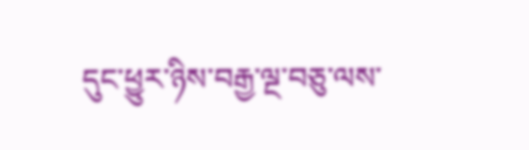དུང་ཕྱུར་ཉིས་བརྒྱ་ལྔ་བཅུ་ལས་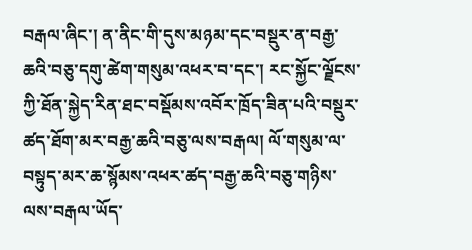བརྒལ་ཞིང་། ན་ནིང་གི་དུས་མཉམ་དང་བསྡུར་ན་བརྒྱ་ཆའི་བཅུ་དགུ་ཚེག་གསུམ་འཕར་བ་དང་། རང་སྐྱོང་ལྗོངས་ཀྱི་ཐོན་སྐྱེད་རིན་ཐང་བསྡོམས་འབོར་ཁྲོད་ཟིན་པའི་བསྡུར་ཚད་ཐོག་མར་བརྒྱ་ཆའི་བཅུ་ལས་བརྒལ། ལོ་གསུམ་ལ་བསྟུད་མར་ཆ་སྙོམས་འཕར་ཚད་བརྒྱ་ཆའི་བཅུ་གཉིས་ལས་བརྒལ་ཡོད་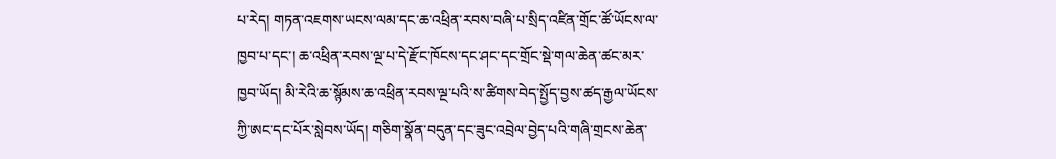པ་རེད། གཏན་འཇགས་ཡངས་ལམ་དང་ཆ་འཕྲིན་རབས་བཞི་པ་སྲིད་འཛིན་གྲོང་ཚོ་ཡོངས་ལ་ཁྱབ་པ་དང་། ཆ་འཕྲིན་རབས་ལྔ་པ་དེ་རྫོང་ཁོངས་དང་ཤང་དང་གྲོང་སྡེ་གལ་ཆེན་ཚང་མར་ཁྱབ་ཡོད། མི་རེའི་ཆ་སྙོམས་ཆ་འཕྲིན་རབས་ལྔ་པའི་ས་ཚིགས་བེད་སྤྱོད་བྱས་ཚད་རྒྱལ་ཡོངས་ཀྱི་ཨང་དང་པོར་སླེབས་ཡོད། གཅིག་སྣོན་བདུན་དང་ཟུང་འབྲེལ་བྱེད་པའི་གཞི་གྲངས་ཆེན་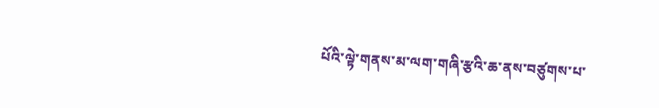པོའི་ལྟེ་གནས་མ་ལག་གཞི་རྩའི་ཆ་ནས་བཙུགས་པ་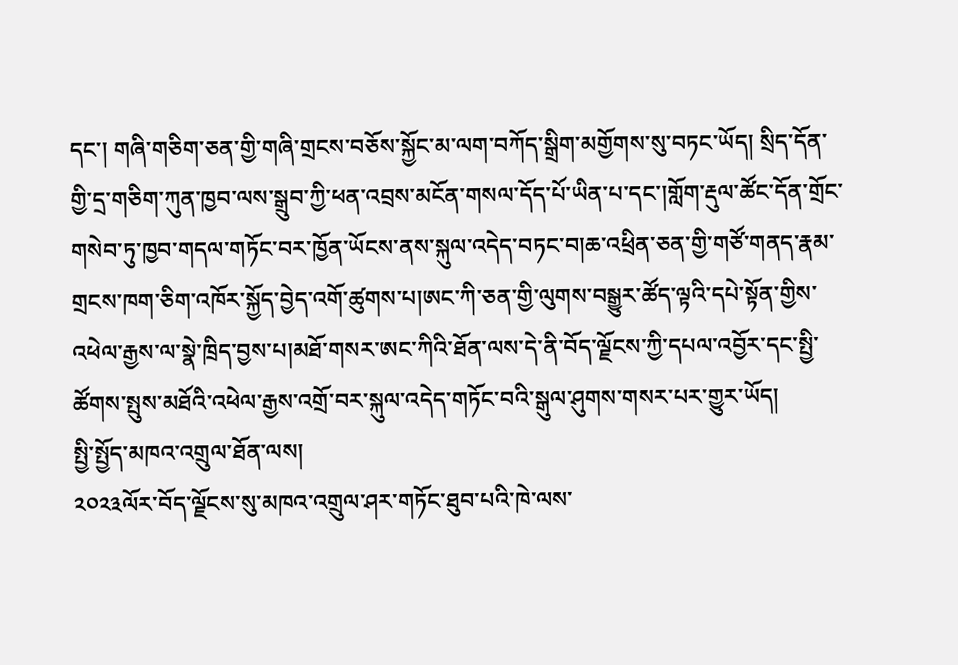དང་། གཞི་གཅིག་ཅན་གྱི་གཞི་གྲངས་བཅོས་སྐྱོང་མ་ལག་བཀོད་སྒྲིག་མགྱོགས་སུ་བཏང་ཡོད། སྲིད་དོན་གྱི་དྲ་གཅིག་ཀུན་ཁྱབ་ལས་སྒྲུབ་ཀྱི་ཕན་འབྲས་མངོན་གསལ་དོད་པོ་ཡིན་པ་དང་།གློག་རྡུལ་ཚོང་དོན་གྲོང་གསེབ་ཏུ་ཁྱབ་གདལ་གཏོང་བར་ཁྱོན་ཡོངས་ནས་སྐུལ་འདེད་བཏང་བ།ཆ་འཕྲིན་ཅན་གྱི་གཙོ་གནད་རྣམ་གྲངས་ཁག་ཅིག་འཁོར་སྐྱོད་བྱེད་འགོ་ཚུགས་པ།ཨང་ཀི་ཅན་གྱི་ལུགས་བསྒྱུར་ཚོད་ལྟའི་དཔེ་སྟོན་གྱིས་འཕེལ་རྒྱས་ལ་སྣེ་ཁྲིད་བྱས་པ།མཐོ་གསར་ཨང་ཀིའི་ཐོན་ལས་དེ་ནི་བོད་ལྗོངས་ཀྱི་དཔལ་འབྱོར་དང་སྤྱི་ཚོགས་སྤུས་མཐོའི་འཕེལ་རྒྱས་འགྲོ་བར་སྐུལ་འདེད་གཏོང་བའི་སྒུལ་ཤུགས་གསར་པར་གྱུར་ཡོད།
སྤྱི་སྤྱོད་མཁའ་འགྲུལ་ཐོན་ལས།
༢༠༢༣ལོར་བོད་ལྗོངས་སུ་མཁའ་འགྲུལ་ཤར་གཏོང་ཐུབ་པའི་ཁེ་ལས་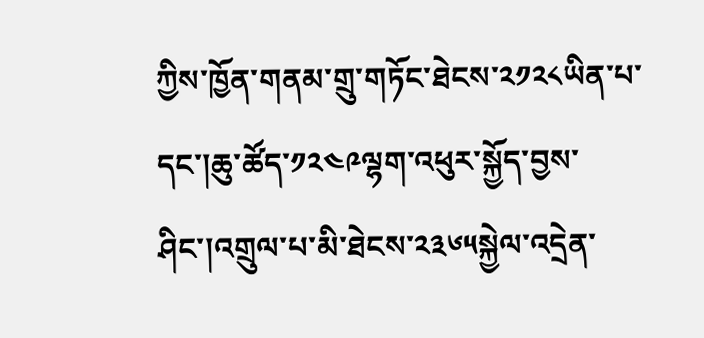ཀྱིས་ཁྱོན་གནམ་གྲུ་གཏོང་ཐེངས་༢༡༢༨ཡིན་པ་དང་།ཆུ་ཚོད་༡༢༤༩ལྷག་འཕུར་སྐྱོད་བྱས་ཤིང་།འགྲུལ་པ་མི་ཐེངས་༢༣༦༥སྐྱེལ་འདྲེན་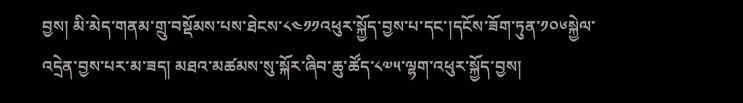བྱས། མི་མེད་གནམ་གྲུ་བསྡོམས་པས་ཐེངས་༨༤༡༡འཕུར་སྐྱོད་བྱས་པ་དང་།དངོས་ཟོག་ཏུན་༡༠༦སྐྱེལ་འདྲེན་བྱས་པར་མ་ཟད། མཐའ་མཚམས་སུ་སྐོར་ཞིབ་ཆུ་ཚོད་༨༧༥་ལྷག་འཕུར་སྐྱོད་བྱས།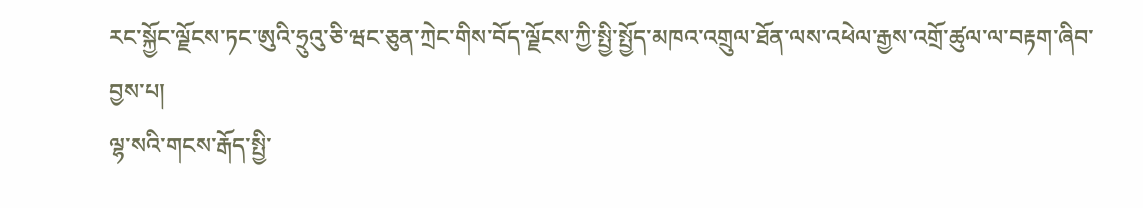རང་སྐྱོང་ལྗོངས་ཏང་ཨུའི་ཧྲུའུ་ཅི་ཝང་ཅུན་ཀྲེང་གིས་བོད་ལྗོངས་ཀྱི་སྤྱི་སྤྱོད་མཁའ་འགྲུལ་ཐོན་ལས་འཕེལ་རྒྱས་འགྲོ་ཚུལ་ལ་བརྟག་ཞིབ་བྱས་པ།
ལྷ་སའི་གངས་རྒོད་སྤྱི་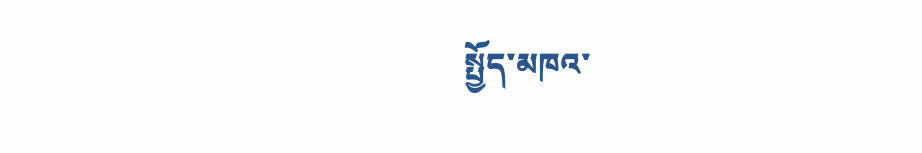སྤྱོད་མཁའ་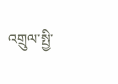འགྲུལ་སྤྱི་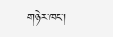གཉེར་ཁང་།